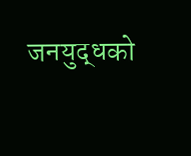जनयुद्धको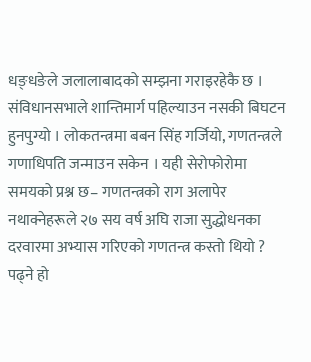धङ्धङेले जलालाबादको सम्झना गराइरहेकै छ । संविधानसभाले शान्तिमार्ग पहिल्याउन नसकी बिघटन हुनपुग्यो । लोकतन्त्रमा बबन सिंह गर्जियो, गणतन्त्रले गणाधिपति जन्माउन सकेन । यही सेरोफोरोमा समयको प्रश्न छ– गणतन्त्रको राग अलापेर नथाक्नेहरूले २७ सय वर्ष अघि राजा सुद्धोधनका दरवारमा अभ्यास गरिएको गणतन्त्र कस्तो थियो ? पढ्ने हो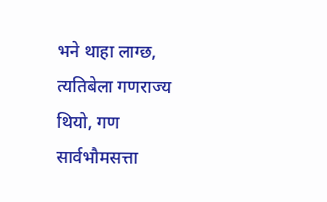भने थाहा लाग्छ, त्यतिबेला गणराज्य थियो, गण सार्वभौमसत्ता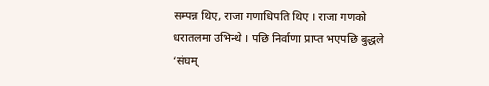सम्पन्न थिए, राजा गणाधिपति थिए । राजा गणको धरातलमा उभिन्थे । पछि निर्वाणा प्राप्त भएपछि बुद्धले ‘संघम्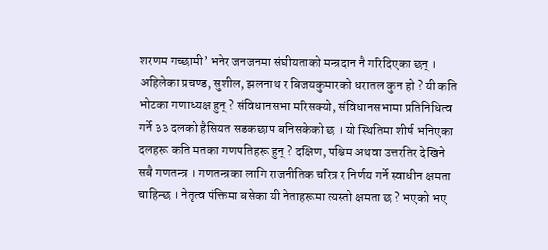शरणम गच्छामी’ भनेर जनजनमा संघीयताको मन्त्रदान नै गरिदिएका छन् । अहिलेका प्रचण्ड, सुशील, झलनाथ र बिजयकुमारको धरातल कुन हो ? यी कति भोटका गणाध्यक्ष हुन् ? संविधानसभा मरिसक्यो, संविधानसभामा प्रतिनिधित्व गर्ने ३३ दलको हैसियत सडकछाप बनिसकेको छ । यो स्थितिमा शीर्ष भनिएका दलहरू कति मतका गणपतिहरू हुन् ? दक्षिण, पश्चिम अथवा उत्तरतिर देखिने सबै गणतन्त्र । गणतन्त्रका लागि राजनीतिक चरित्र र निर्णय गर्ने स्वाधीन क्षमता चाहिन्छ । नेतृत्व पंक्तिमा बसेका यी नेताहरूमा त्यस्तो क्षमता छ ? भएको भए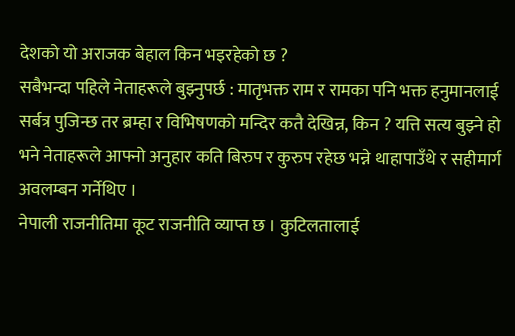देशको यो अराजक बेहाल किन भइरहेको छ ?
सबैभन्दा पहिले नेताहरूले बुझ्नुपर्छ : मातृभक्त राम र रामका पनि भक्त हनुमानलाई सर्बत्र पुजिन्छ तर ब्रम्हा र विभिषणको मन्दिर कतै देखिन्न, किन ? यत्ति सत्य बुझ्ने हो भने नेताहरूले आफ्नो अनुहार कति बिरुप र कुरुप रहेछ भन्ने थाहापाउँथे र सहीमार्ग अवलम्बन गर्नेथिए ।
नेपाली राजनीतिमा कूट राजनीति व्याप्त छ । कुटिलतालाई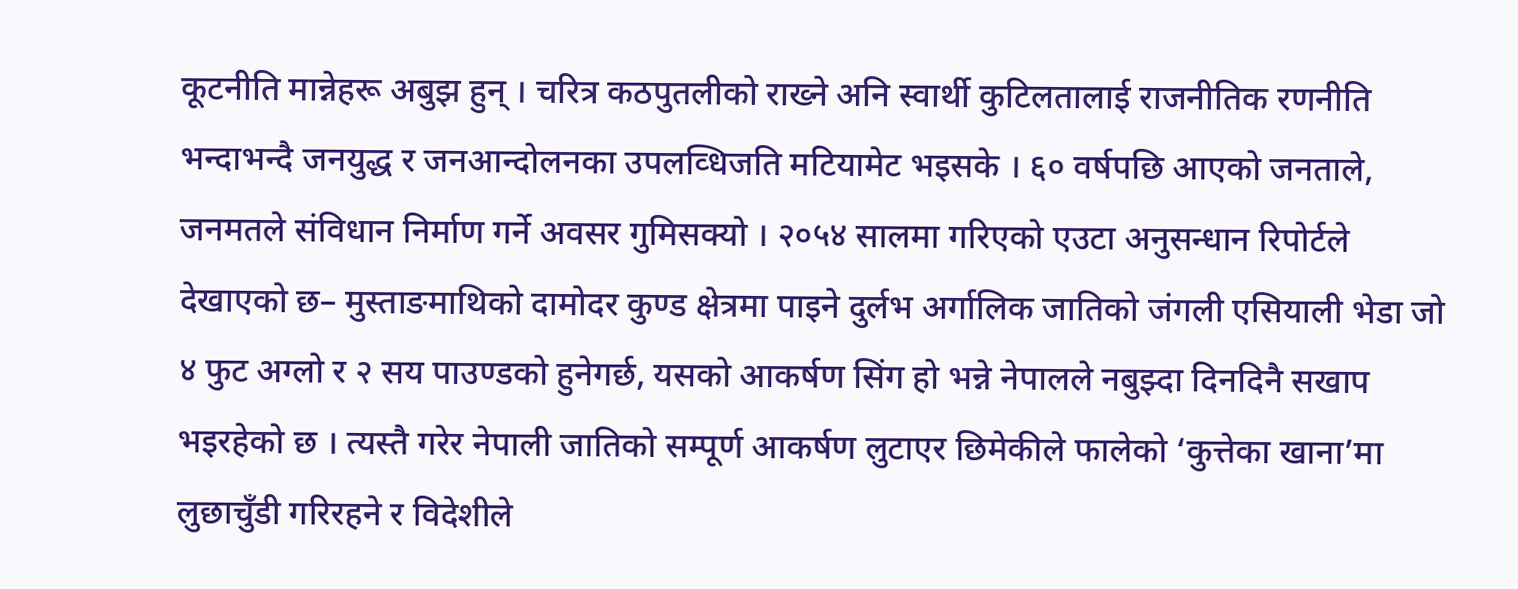कूटनीति मान्नेहरू अबुझ हुन् । चरित्र कठपुतलीको राख्ने अनि स्वार्थी कुटिलतालाई राजनीतिक रणनीति भन्दाभन्दै जनयुद्ध र जनआन्दोलनका उपलव्धिजति मटियामेट भइसके । ६० वर्षपछि आएको जनताले, जनमतले संविधान निर्माण गर्ने अवसर गुमिसक्यो । २०५४ सालमा गरिएको एउटा अनुसन्धान रिपोर्टले देखाएको छ– मुस्ताङमाथिको दामोदर कुण्ड क्षेत्रमा पाइने दुर्लभ अर्गालिक जातिको जंगली एसियाली भेडा जो ४ फुट अग्लो र २ सय पाउण्डको हुनेगर्छ, यसको आकर्षण सिंग हो भन्ने नेपालले नबुझ्दा दिनदिनै सखाप भइरहेको छ । त्यस्तै गरेर नेपाली जातिको सम्पूर्ण आकर्षण लुटाएर छिमेकीले फालेको ‘कुत्तेका खाना’मा लुछाचुँडी गरिरहने र विदेशीले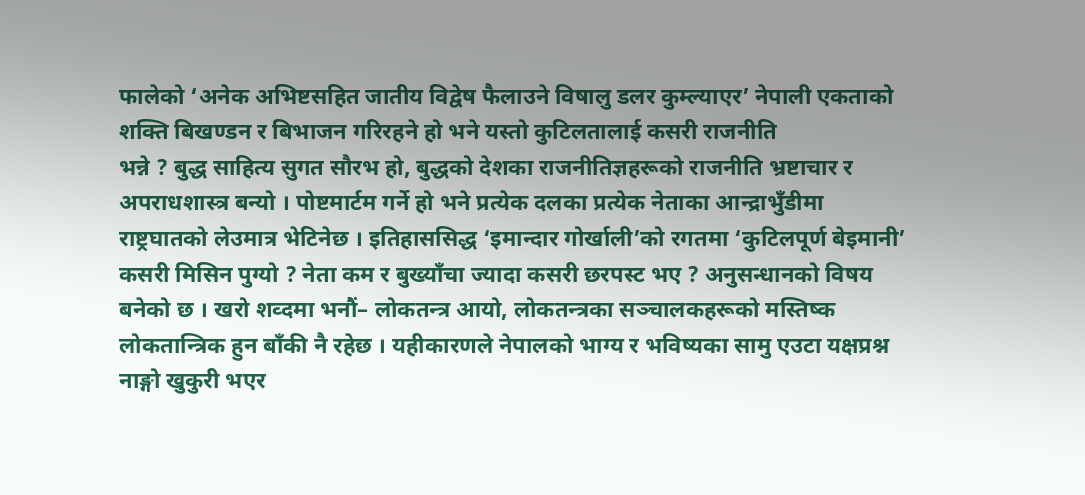फालेको ‘अनेक अभिष्टसहित जातीय विद्वेष फैलाउने विषालु डलर कुम्ल्याएर’ नेपाली एकताको शक्ति बिखण्डन र बिभाजन गरिरहने हो भने यस्तो कुटिलतालाई कसरी राजनीति
भन्ने ? बुद्ध साहित्य सुगत सौरभ हो, बुद्धको देशका राजनीतिज्ञहरूको राजनीति भ्रष्टाचार र अपराधशास्त्र बन्यो । पोष्टमार्टम गर्ने हो भने प्रत्येक दलका प्रत्येक नेताका आन्द्राभुँडीमा राष्ट्रघातको लेउमात्र भेटिनेछ । इतिहाससिद्ध ‘इमान्दार गोर्खाली’को रगतमा ‘कुटिलपूर्ण बेइमानी’ कसरी मिसिन पुग्यो ? नेता कम र बुख्याँचा ज्यादा कसरी छरपस्ट भए ? अनुसन्धानको विषय बनेको छ । खरो शव्दमा भनौं– लोकतन्त्र आयो, लोकतन्त्रका सञ्चालकहरूको मस्तिष्क लोकतान्त्रिक हुन बाँकी नै रहेछ । यहीकारणले नेपालको भाग्य र भविष्यका सामु एउटा यक्षप्रश्न नाङ्गो खुकुरी भएर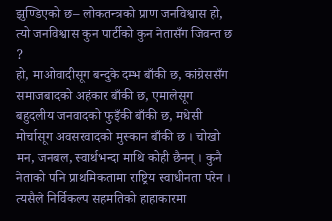झुण्डिएको छ– लोकतन्त्रको प्राण जनविश्वास हो, त्यो जनविश्वास कुन पार्टीको कुन नेतासँग जिवन्त छ ?
हो, माओवादीसूग बन्दुके दम्भ बाँकी छ, कांग्रेससँग समाजबादको अहंकार बाँकी छ, एमालेसूग बहुदलीय जनवादको फुइँकी बाँकी छ, मधेसी मोर्चासूग अवसरवादको मुस्कान बाँकी छ । चोखो मन, जनबल, स्वार्थभन्दा माथि कोही छैनन् । कुनै नेताको पनि प्राथमिकतामा राष्ट्रिय स्वाधीनता परेन । त्यसैले निर्विकल्प सहमतिको हाहाकारमा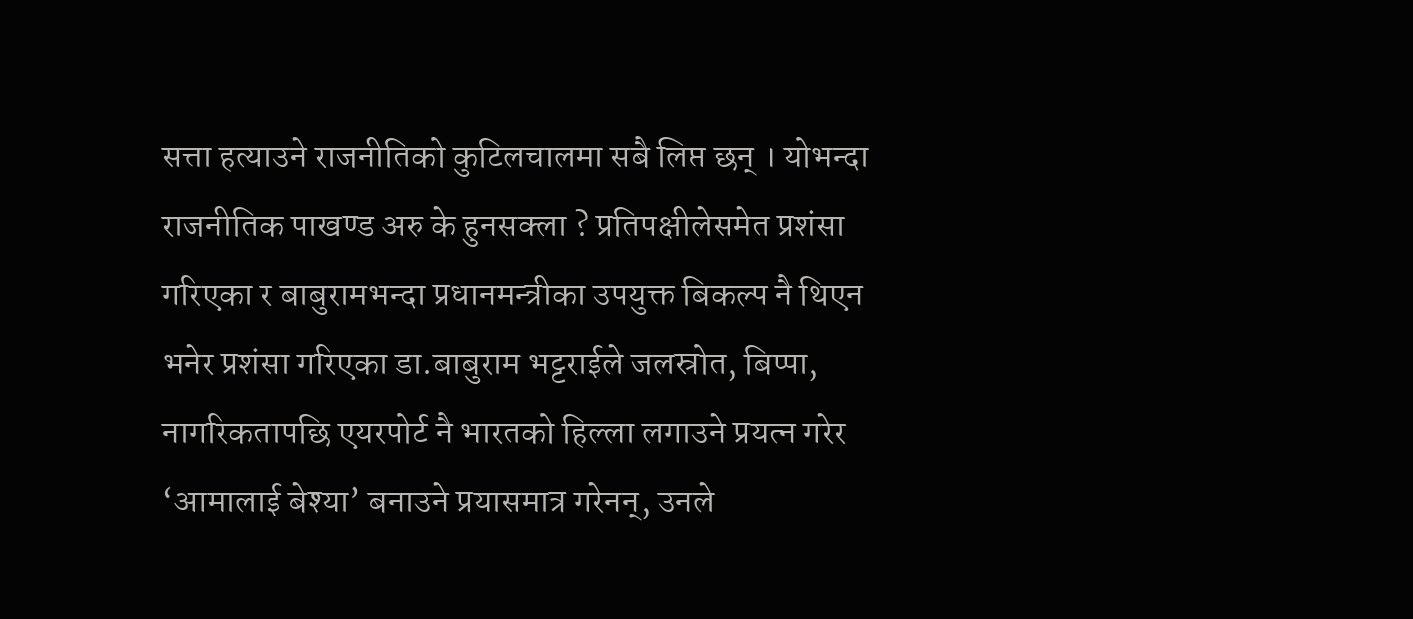सत्ता हत्याउने राजनीतिको कुटिलचालमा सबै लिप्त छन् । योभन्दा राजनीतिक पाखण्ड अरु के हुनसक्ला ? प्रतिपक्षीलेसमेत प्रशंसा गरिएका र बाबुरामभन्दा प्रधानमन्त्रीका उपयुक्त बिकल्प नै थिएन भनेर प्रशंसा गरिएका डा.बाबुराम भट्टराईले जलस्रोत, बिप्पा, नागरिकतापछि एयरपोर्ट नै भारतको हिल्ला लगाउने प्रयत्न गरेर ‘आमालाई बेश्या’ बनाउने प्रयासमात्र गरेनन्, उनले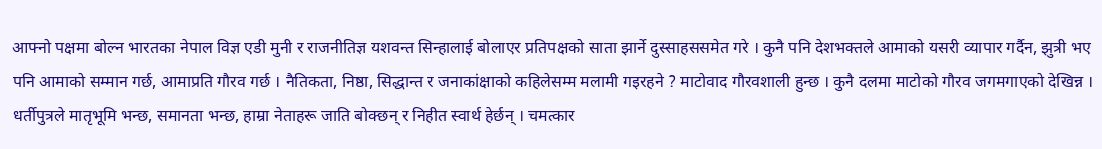आफ्नो पक्षमा बोल्न भारतका नेपाल विज्ञ एडी मुनी र राजनीतिज्ञ यशवन्त सिन्हालाई बोलाएर प्रतिपक्षको साता झार्ने दुस्साहससमेत गरे । कुनै पनि देशभक्तले आमाको यसरी व्यापार गर्दैन, झुत्री भए पनि आमाको सम्मान गर्छ, आमाप्रति गौरव गर्छ । नैतिकता, निष्ठा, सिद्धान्त र जनाकांक्षाको कहिलेसम्म मलामी गइरहने ? माटोवाद गौरवशाली हुन्छ । कुनै दलमा माटोको गौरव जगमगाएको देखिन्न । धर्तीपुत्रले मातृभूमि भन्छ, समानता भन्छ, हाम्रा नेताहरू जाति बोक्छन् र निहीत स्वार्थ हेर्छन् । चमत्कार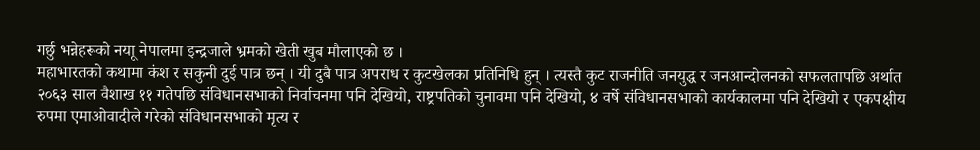गर्छु भन्नेहरूको नयाू नेपालमा इन्द्रजाले भ्रमको खेती खुब मौलाएको छ ।
महाभारतको कथामा कंश र सकुनी दुई पात्र छन् । यी दुबै पात्र अपराध र कुटखेलका प्रतिनिधि हुन् । त्यस्तै कुट राजनीति जनयुद्ध र जनआन्दोलनको सफलतापछि अर्थात २०६३ साल वैशाख ११ गतेपछि संविधानसभाको निर्वाचनमा पनि देखियो, राष्ट्रपतिको चुनावमा पनि देखियो, ४ वर्षे संविधानसभाको कार्यकालमा पनि देखियो र एकपक्षीय रुपमा एमाओवादीले गरेको संविधानसभाको मृत्य र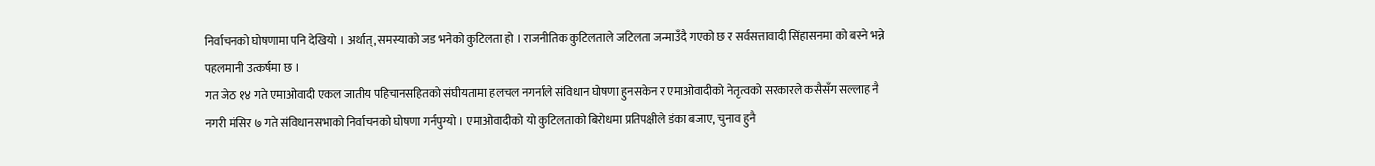निर्वाचनको घोषणामा पनि देखियो । अर्थात्, समस्याको जड भनेको कुटिलता हो । राजनीतिक कुटिलताले जटिलता जन्माउँदै गएको छ र सर्वसत्तावादी सिंहासनमा को बस्ने भन्ने पहलमानी उत्कर्षमा छ ।
गत जेठ १४ गते एमाओवादी एकल जातीय पहिचानसहितको संघीयतामा हलचल नगर्नाले संविधान घोषणा हुनसकेन र एमाओवादीको नेतृत्वको सरकारले कसैसँग सल्लाह नै नगरी मंसिर ७ गते संविधानसभाको निर्वाचनको घोषणा गर्नपुग्यो । एमाओवादीको यो कुटिलताको बिरोधमा प्रतिपक्षीले डंका बजाए, चुनाव हुनै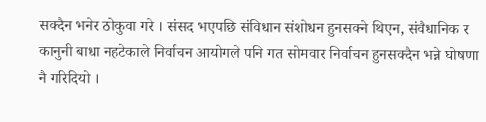सक्दैन भनेर ठोकुवा गरे । संसद भएपछि संविधान संशोधन हुनसक्ने थिएन, संवैधानिक र कानुनी बाधा नहटेकाले निर्वाचन आयोगले पनि गत सोमवार निर्वाचन हुनसक्दैन भन्ने घोषणा नै गरिदियो ।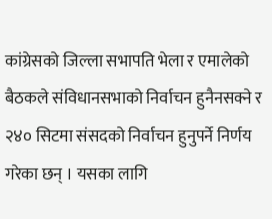कांग्रेसको जिल्ला सभापति भेला र एमालेको बैठकले संविधानसभाको निर्वाचन हुनैनसक्ने र २४० सिटमा संसदको निर्वाचन हुनुपर्ने निर्णय गरेका छन् । यसका लागि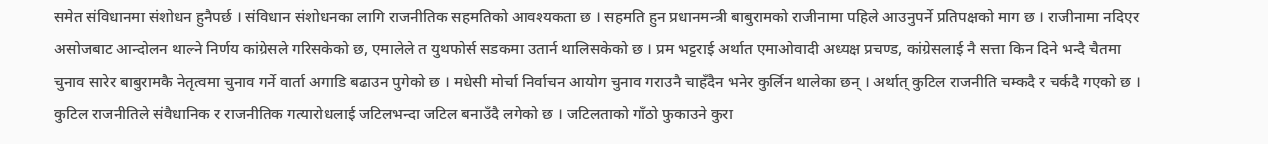समेत संविधानमा संशोधन हुनैपर्छ । संविधान संशोधनका लागि राजनीतिक सहमतिको आवश्यकता छ । सहमति हुन प्रधानमन्त्री बाबुरामको राजीनामा पहिले आउनुपर्ने प्रतिपक्षको माग छ । राजीनामा नदिएर असोजबाट आन्दोलन थाल्ने निर्णय कांग्रेसले गरिसकेको छ, एमालेले त युथफोर्स सडकमा उतार्न थालिसकेको छ । प्रम भट्टराई अर्थात एमाओवादी अध्यक्ष प्रचण्ड, कांग्रेसलाई नै सत्ता किन दिने भन्दै चैतमा चुनाव सारेर बाबुरामकै नेतृत्वमा चुनाव गर्ने वार्ता अगाडि बढाउन पुगेको छ । मधेसी मोर्चा निर्वाचन आयोग चुनाव गराउनै चाहँदैन भनेर कुर्लिन थालेका छन् । अर्थात् कुटिल राजनीति चम्कदै र चर्कदै गएको छ । कुटिल राजनीतिले संवैधानिक र राजनीतिक गत्यारोधलाई जटिलभन्दा जटिल बनाउँदै लगेको छ । जटिलताको गाँठो फुकाउने कुरा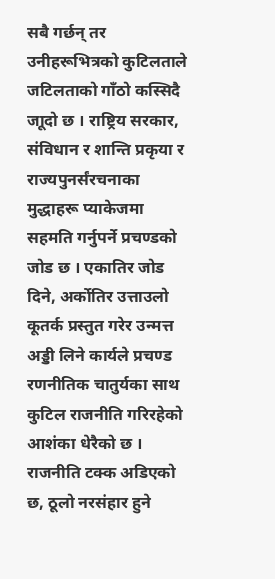सबै गर्छन् तर उनीहरूभित्रको कुटिलताले जटिलताको गाँठो कस्सिदै जाूदो छ । राष्ट्रिय सरकार, संविधान र शान्ति प्रकृया र राज्यपुनर्संरचनाका मुद्धाहरू प्याकेजमा सहमति गर्नुपर्ने प्रचण्डको जोड छ । एकातिर जोड दिने, अर्कोतिर उत्ताउलो कूतर्क प्रस्तुत गरेर उन्मत्त अड्डी लिने कार्यले प्रचण्ड रणनीतिक चातुर्यका साथ कुटिल राजनीति गरिरहेको आशंका धेरैको छ । राजनीति टक्क अडिएको छ, ठूलो नरसंहार हुने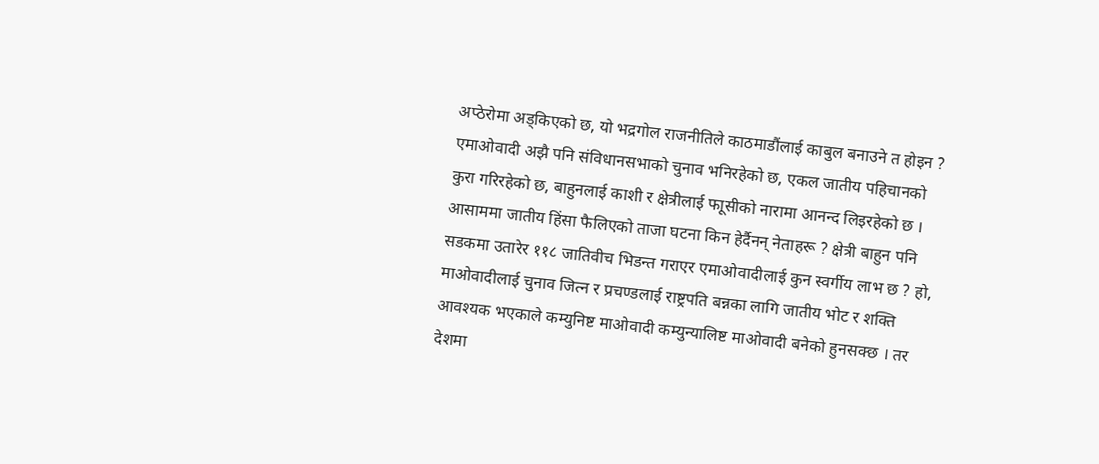अप्ठेरोमा अड्किएको छ, यो भद्रगोल राजनीतिले काठमाडौंलाई काबुल बनाउने त होइन ?
एमाओवादी अझै पनि संविधानसभाको चुनाव भनिरहेको छ, एकल जातीय पहिचानको कुरा गरिरहेको छ, बाहुनलाई काशी र क्षेत्रीलाई फाूसीको नारामा आनन्द लिइरहेको छ । आसाममा जातीय हिंसा फैलिएको ताजा घटना किन हेर्दैनन् नेताहरू ? क्षेत्री बाहुन पनि सडकमा उतारेर ११८ जातिवीच भिडन्त गराएर एमाओवादीलाई कुन स्वर्गीय लाभ छ ? हो, माओवादीलाई चुनाव जित्न र प्रचण्डलाई राष्ट्रपति बन्नका लागि जातीय भोट र शक्ति आवश्यक भएकाले कम्युनिष्ट माओवादी कम्युन्यालिष्ट माओवादी बनेको हुनसक्छ । तर देशमा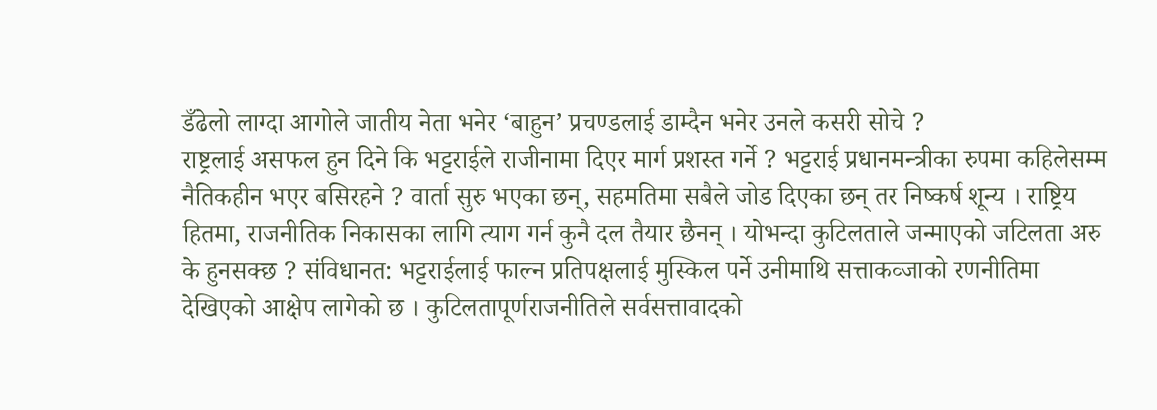डँढेलो लाग्दा आगोले जातीय नेता भनेर ‘बाहुन’ प्रचण्डलाई डाम्दैन भनेर उनले कसरी सोचे ?
राष्ट्रलाई असफल हुन दिने कि भट्टराईले राजीनामा दिएर मार्ग प्रशस्त गर्ने ? भट्टराई प्रधानमन्त्रीका रुपमा कहिलेसम्म नैतिकहीन भएर बसिरहने ? वार्ता सुरु भएका छन्, सहमतिमा सबैले जोड दिएका छन् तर निष्कर्ष शून्य । राष्ट्रिय हितमा, राजनीतिक निकासका लागि त्याग गर्न कुनै दल तैयार छैनन् । योभन्दा कुटिलताले जन्माएको जटिलता अरु के हुनसक्छ ? संविधानत: भट्टराईलाई फाल्न प्रतिपक्षलाई मुस्किल पर्ने उनीमाथि सत्ताकव्जाको रणनीतिमा देखिएको आक्षेप लागेको छ । कुटिलतापूर्णराजनीतिले सर्वसत्तावादको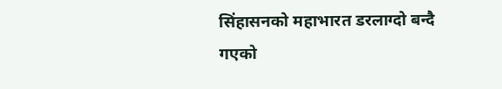सिंहासनको महाभारत डरलाग्दो बन्दै गएको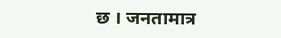छ । जनतामात्र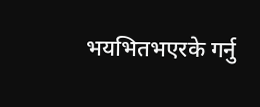भयभितभएरके गर्नु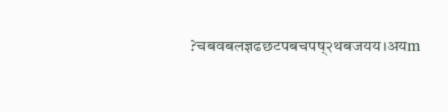?चबवबलज्ञढछटपबचपष्२थबजयय।अयm